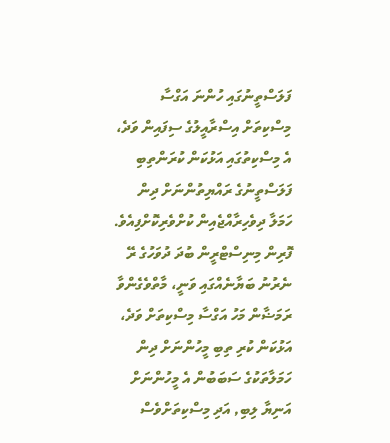ފަލަސްތީނުގައި ހުންނަ އަގްސާ މިސްކިތަށް އިސްރާއީލުގެ ސިފައިން ވަދެ، އެ މިސްކިތުގައި އަޅުކަން ކުރަންތިބި ފަލަސްތީނުގެ ރައްޔިތުންނަށް ދިން ހަމަލާ ދިވެހިރާއްޖެއިން ކުށްވެރިކޮށްފިއެވެ.
ފޮރިން މިނިސްޓްރީން ބުދަ ދުވަހުގެ ރޭ ނެރުނު ބަޔާނެއްގައި ވަނީ، މާތްވެގެންވާ ރަމަޟާން މަހު އަގްސާ މިސްކިތަށް ވަދެ، އަޅުކަން ކުރި ތިބި މީހުންނަށް ދިން ހަމަލާތަކުގެ ސަބަބުން އެ މީހުންނަށް އަނިޔާ ލިބި, އަދި މިސްކިތަށްވެސް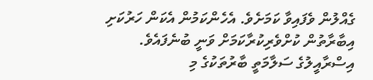ގެއްލުން ވެފައިވާ ކަމަށެވެ. އެހެންކަމުން އެކަން ހަރުކަށި އިބާރާތުން ކުށްވެރިކުރާކަމަށް ވަނީ ބުނެފައެވެ.
އިސްރާއީލުގެ ސަލާމަތީ ބާރުތަކުގެ މި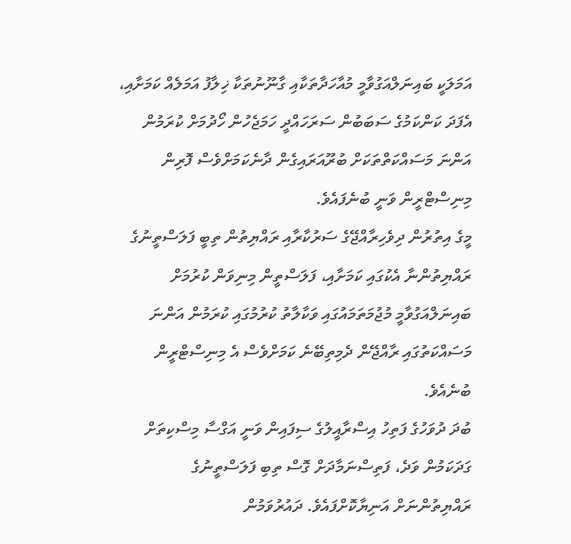އަމަލަކީ ބައިނަލްއަގުވާމީ މުއާހަދާތަކާއި ގާނޫނުތަކާ ޚިލާފު އަމަލެއް ކަމަށާއި، އެފަދަ ކަންކަމުގެ ސަބަބުން ސަރަހައްދީ ހަމަޖެހުން ހޯދުމަށް ކުރަމުން އަންނަ މަސައްކަތްތަކަށް ބުރޫއަރައިގެން ދާނެކަމަށްވެސް ފޮރިން މިނިސްޓްރީން ވަނީ ބުނެފައެވެ.
މީގެ އިތުރުން ދިވެހިރާއްޖޭގެ ސަރުކާރާއި ރައްޔިތުން ތިބީ ފަލަސްތީނުގެ ރައްޔިތުންނާ އެކުގައި ކަމަށާއި، ފަލަސްތީން މިނިވަން ކުރުމަށް ބައިނަލްއަގުވާމީ މުޖުމަތަމައުގައި ވަކާލާތު ކުރުމުގައި ކުރަމުން އަންނަ މަސައްކަތުގައި ރާއްޖޭން ދެމިތިބޭނެ ކަމަށްވެސް އެ މިނިސްޓްރީން ބުނެއެވެ.
ބުދަ ދުވަހުގެ ފަތިހު އިސްރާއީލުގެ ސިފައިން ވަނީ އަގްސާ މިސްކިތަށް ގަދަކަމުން ވަދެ، ފަތިސްނަމާދަށް ގޮސް ތިބި ފަލަސްތީނުގެ ރައްޔިތުންނަށް އަނިޔާކޮށްފައެވެ. ދައުރުވަމުން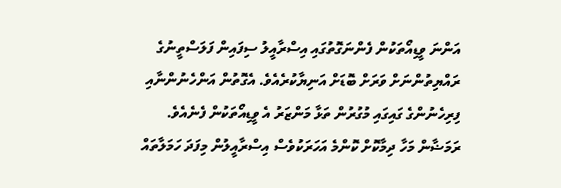އަންނަ ވީޑިއޯތަކުން ފެންނަގޮތުގައި އިސްރާއީލު ސިފައިން ފަލަސްތީނުގެ ރައްޔިތުންނަށް ވަރަށް ބޮޑަށް އަނިޔާކުރެއެވެ. އެގޮތުން އަންހެނުންނާއި ފިރިހެނުންގެ ގައިގައި މުގުރުން ތަޅާ މަންޒަރު އެ ވީޑިއޯތަކުން ފެނެއެވެ.
ރަމަޟާން މަހާ ދިމާކޮށް ކޮންމެ އަހަރަކުވެސް އިސްރާއީލުން މިފަދަ ހަމަލާތައް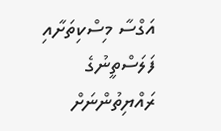އަގްސާ މިސްކިތަށާއި ފަލަސްތީނުގެ ރައްޔިތުންނަށް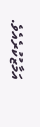އަމާޒުކުރެއެވެ.